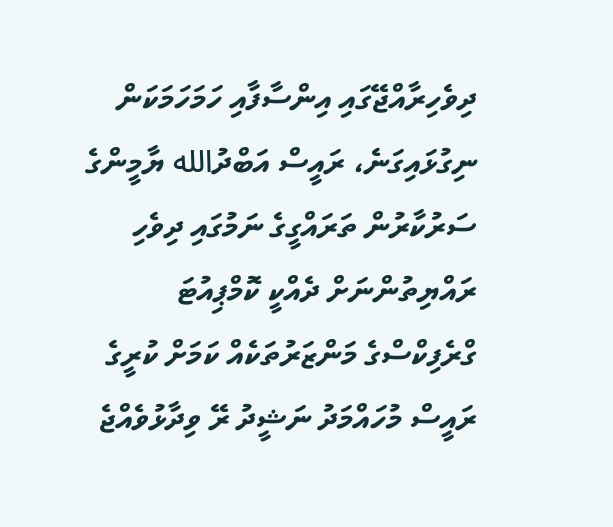ދިވެހިރާއްޖޭގައި އިންސާފާއި ހަމަހަމަކަން ނިގުޅައިގަނެ، ރައީސް އަބްދުالله ޔާމީންގެ ސަރުކާރުން ތަރައްގީގެ ނަމުގައި ދިވެހި ރައްޔިތުންނަށް ދެއްކީ ކޮމްޕިއުޓަ ގްރެފިކްސްގެ މަންޒަރުތަކެއް ކަމަށް ކުރީގެ ރައީސް މުހައްމަދު ނަޝީދު ރޭ ވިދާޅުވެއްޖެ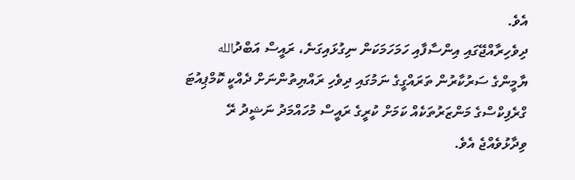އެވެ.
ދިވެހިރާއްޖޭގައި އިންސާފާއި ހަމަހަމަކަން ނިގުޅައިގަނެ، ރައީސް އަބްދުالله ޔާމީންގެ ސަރުކާރުން ތަރައްގީގެ ނަމުގައި ދިވެހި ރައްޔިތުންނަށް ދެއްކީ ކޮމްޕިއުޓަ ގްރެފިކްސްގެ މަންޒަރުތަކެއް ކަމަށް ކުރީގެ ރައީސް މުހައްމަދު ނަޝީދު ރޭ ވިދާޅުވެއްޖެ އެވެ.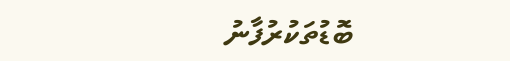ބޮޑުތަކުރުފާނު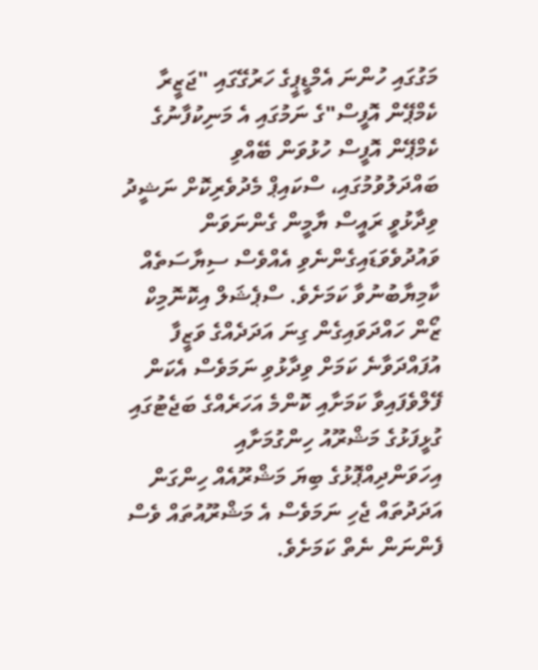މަގުގައި ހުންނަ އެމްޑީޕީގެ ހަރުގޭގައި "ޖަޒީރާ ކެމްޕޭން އޮފީސް"ގެ ނަމުގައި އެ މަނިކުފާނުގެ ކެމްޕޭން އޮފީސް ހުޅުވަން ބޭއްވި ބައްދަލުވުމުގައި، ސްކައިޕް މެދުވެރިކޮށް ނަޝީދު ވިދާޅުވީ ރައީސް ޔާމީން ގެންނަވަން ވައުދުވެވަޑައިގެންނެވި އެއްވެސް ސިޔާސަތެއް ކާމިޔާބުނުވާ ކަމަށެވެ. ސްޕެޝަލް އިކޮނޮމިކް ޒޯން ހައްދަވައިގެން ގިނަ އަދަދެއްގެ ވަޒީފާ އުފައްދަވާނެ ކަމަށް ވިދާޅުވި ނަމަވެސް އެކަން ފޭލްވެފައިވާ ކަމަށާއި ކޮންމެ އަހަރެއްގެ ބަޖެޓުގައި ގުޅީފަޅުގެ މަޝްރޫއު ހިންގުމަށާއި އިހަވަންދިއްޕޮޅުގެ ބިޔަ މަޝްރޫއެއް ހިންގަން އަދަދުތައް ޖެހި ނަމަވެސް އެ މަޝްރޫއުތައް ވެސް ފެންނަން ނެތް ކަމަށެވެ.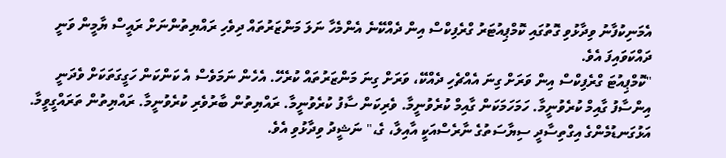އެމަނިކުފާނު ވިދާޅުވި ގޮތުގައި ކޮމްޕިއުޓަރު ގްރެފިކްސް އިން ދެއްކޭނެ އެންމެހާ ނަލަ މަންޒަރުތައް ދިވެހި ރައްޔިތުންނަށް ރައީސް ޔާމީން ވަނީ ދައްކަވައިފަ އެވެ.
"ކޮމްޕިއުޓަ ގްރެފިކްސް އިން ވަރަށް ގިނަ އެއްޗެހި ދެއްކޭ، ވަރަށް ގިނަ މަންޒަރުތައް ކުރެހޭ. އެހެން ނަމަވެސް އެ ކަންކަން ހަގީގަތަކަށް ވެދަނީ އިންސާފު ގާއިމް ކުރެވުނީމާ. ހަމަހަމަކަން ގާއިމް ކުރެވުނީމާ. ވެރިކަން ސާފު ކުރެވުނީމާ. ރައްޔިތުން ބާރުވެރި ކުރެވުނީމާ. ރައްޔިތުން ތަރައްގީވީމާ. އަޅުގަނޑުމެންގެ އިގްތިސާދީ ސިޔާސަތުގެ ނާރެސްއަކީ އާއިލާ، ގެ،" ނަޝީދު ވިދާޅުވި އެވެ.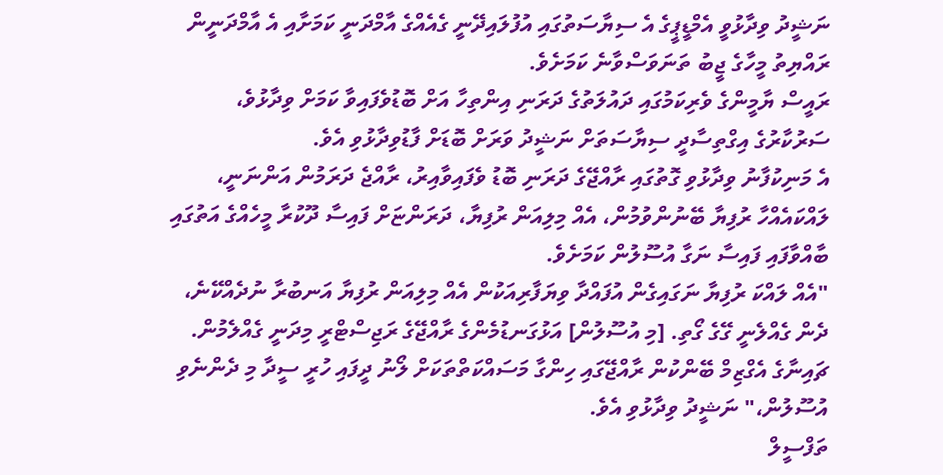ނަޝީދު ވިދާޅުވީ އެމްޑީޕީގެ އެ ސިޔާސަތުގައި އުފުލައިދޭނީ ގެއެއްގެ އާމްދަނީ ކަމަށާއި އެ އާމްދަނީން ރައްޔިތު މީހާގެ ޖީބު ތަނަވަސްވާނެ ކަމަށެވެ.
ރައީސް ޔާމީންގެ ވެރިކަމުގައި ދައުލަތުގެ ދަރަނި އިންތިހާ އަށް ބޮޑުވެފައިވާ ކަމަށް ވިދާޅުވެ، ސަރުކާރުގެ އިގްތިސާދީ ސިޔާސަތަށް ނަޝީދު ވަރަށް ބޮޑަށް ފާޑުވިދާޅުވި އެވެ.
އެ މަނިކުފާނު ވިދާޅުވި ގޮތުގައި ރާއްޖޭގެ ދަރަނި ބޮޑު ވެފައިވާއިރު، ރާއްޖެ ދަރަމުން އަންނަނީ، ލައްކައެއްހާ ރުފިޔާ ބޭނުންވުމުން، އެއް މިލިއަން ރުފިޔާ، ދަރަންޏަށް ފައިސާ ދޫކުރާ މީހެއްގެ އަތުގައި ބާއްވާފައި ފައިސާ ނަގާ އުސޫލުން ކަމަށެވެ.
"އެއް ލައްކަ ރުފިޔާ ނަގައިގެން އުފައްދާ ވިޔަފާރިއަކުން އެއް މިލިއަން ރުފިޔާ އަނބުރާ ނުދެއްކޭނެ، ދެން ގެއްލެނީ ގޭގެ ގޯތި. [މި އުސޫލުން] އަޅުގަނޑުމެންގެ ރާއްޖޭގެ ރަޖިސްޓްރީ މިދަނީ ގެއްލެމުން. ޗައިނާގެ އެގްޒިމް ބޭންކުން ރާއްޖޭގައި ހިންގާ މަސައްކަތްތަކަށް ލޯނު ދީފައި ހުރީ ސީދާ މި ދެންނެވި އުސޫލުން،" ނަޝީދު ވިދާޅުވި އެވެ.
ތަފްސީލް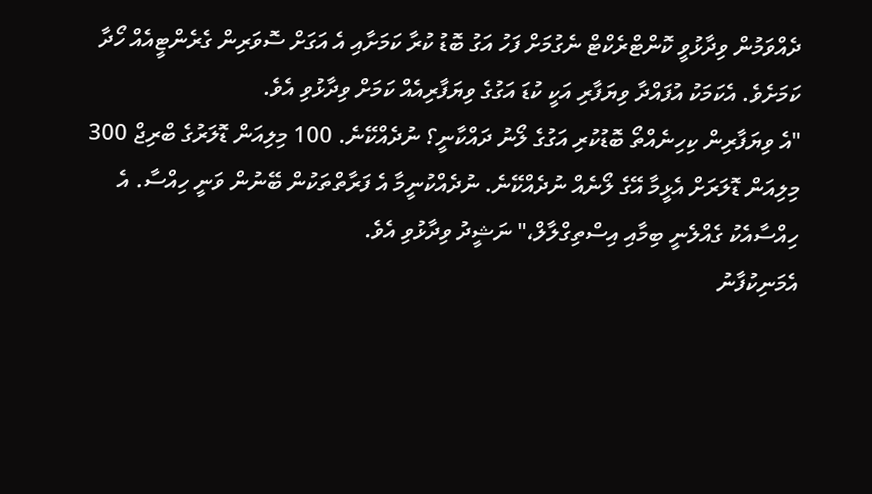ދެއްވަމުން ވިދާޅުވީ ކޮންޓްރެކްޓް ނެގުމަށް ފަހު އަގު ބޮޑު ކުރާ ކަމަށާއި އެ އަގަށް ސޮވަރިން ގެރެންޓީއެއް ހޯދާ ކަމަށެވެ. އެކަމަކު އުފައްދާ ވިޔަފާރި އަކީ ކުޑަ އަގުގެ ވިޔަފާރިއެއް ކަމަށް ވިދާޅުވި އެވެ.
"އެ ވިޔަފާރިން ކިހިނެއްތޯ ބޮޑުކުރި އަގުގެ ލޯނު ދައްކާނީ؟ ނުދެއްކޭނެ. 100 މިލިއަން ޑޮލަރުގެ ބްރިޖް 300 މިލިއަން ޑޮލަރަށް އެޅީމާ އޭގެ ލޯނެއް ނުދެއްކޭނެ. ނުދެއްކުނީމާ އެ ފަރާތްތަކުން ބޭނުން ވަނީ ހިއްސާ. އެ ހިއްސާއެކު ގެއްލެނީ ބިމާއި އިސްތިގްލާލް،" ނަޝީދު ވިދާޅުވި އެވެ.
އެމަނިކުފާނު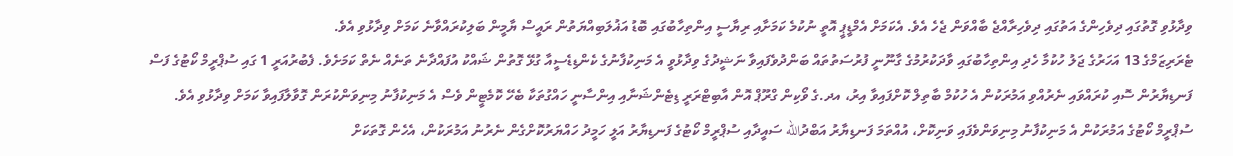ވިދާޅުވި ގޮތުގައި ދިވެހިންގެ އަތުގައި ދިވެހިރާއްޖެ ބާއްވަން ޖެހެ އެވެ. އެކަމަށް އެމްޑީޕީ އޮތީ ނުކުމެ ކަމަށާއި ރިޔާސީ އިންތިހާބުގައި ބޮޑު އަޣުލަބިއްޔަތުން ރައީސް ޔާމީން ބަލިކުރައްވާނެ ކަމަށް ވިދާޅުވި އެވެ.
ޓެރަރިޒަމްގެ 13 އަހަރުގެ ޖަލު ހުކުމާ ހެދި އިންތިހާބުގައި ވާދަކުރުމުގެ ގާނޫނީ ފުރުސަތުތައް ބަންދުވެފައިވާ ނަޝީދުގެ ވިދާޅުވީ އެ މަނިކުފާނުގެ ކެންޑިޑެސީއާ ގުޅޭ ގޮތުން ޝައްކު އުފައްދާނެ ތަނެއް ނެތް ކަމަށެވެ. ފެބުރުއަރީ 1 ގައި ސުޕްރީމް ކޯޓުގެ ފަސް ފަނޑިޔާރުން ސޮއި ކުރައްވައި ނެރުއްވި އަމުރަކުން އެ ހުކުމް ބާތިލް ކޮށްފައިވާ އިރު، އދ.ގެ ވޯކިން ގްރޫޕް އޮން އާބިޓްރަރީ ޑިޓެންޝަނާއި އިންސާނީ ހައްގުތަކާ ބެހޭ ކޮމެޓީން ވެސް އެ މަނިކުފާނު މިނިވަންކުރަން ގޮވާލާފައިވާ ކަމަށް ވިދާޅުވި އެވެ.
ސުޕްރީމް ކޯޓުގެ އަމުރަކުން އެ މަނިކުފާނު މިނިވަންވެފައި ވަނިކޮށް، އުއްތަމަ ފަނޑިޔާރު އަބްދުالله ސައީދާއި ސުޕްރީމް ކޯޓުގެ ފަނޑިޔާރު އަލީ ހަމީދު ހައްޔަރުކޮށްގެން ނެރުނު އަމުރަކުން، އެހެން ގޮތަކަށް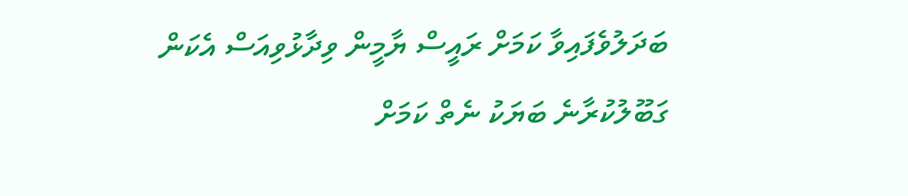ބަދަލުވެފައިވާ ކަމަށް ރައީސް ޔާމީން ވިދާޅުވިއަސް އެކަން ގަބޫލުކުރާނެ ބަޔަކު ނެތް ކަމަށް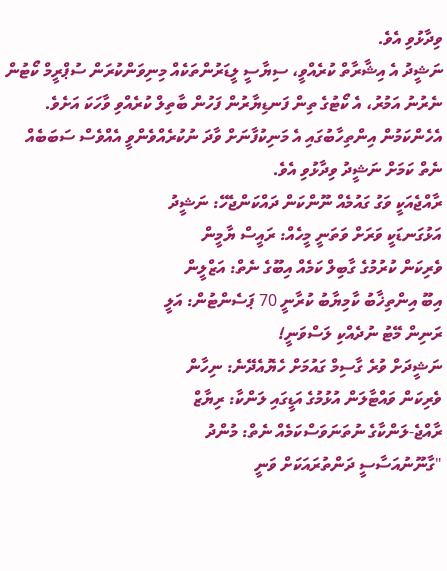ވިދާޅުވި އެވެ.
ނަޝީދު އެ އިޝާރާތް ކުރެއްވީ، ސިޔާސީ ލީޑަރުންތަކެއް މިނިވަންކުރަން ސުޕްރީމް ކޯޓުން ނެރުނު އަމުރު، އެ ކޯޓުގެ ތިން ފަނޑިޔާރުން ފަހުން ބާތިލް ކުރެއްވި ވާހަކަ އަށެވެ.
އެހެންކަމުން އިންތިހާބުގައި އެ މަނިކުފާނަށް ވާދަ ނުކުރެއްވެންވީ އެއްވެސް ސަބަބެއް ނެތް ކަމަށް ނަޝީދު ވިދާޅުވި އެވެ.
ރާއްޖެއަކީ ވަގު ގައުމެއް ނޫންކަން ދައްކަންޖެހޭ: ނަޝީދު
އަޅުގަނޑަކީ ވަރަށް ވަތަނީ މީހެއް: ރައީސް ޔާމީން
ވެރިކަން ކުރުމުގެ ގާބިލް ކަމެއް އިބޫގެ ނެތް: އަޒްލީން
އިބޫ އިންތިޚާބު ކާމިޔާބު ކުރާނީ 70 ޕަސެންޓުން: އަލީ
ރަނިން މޭޓު ނުދެއްކި ލަސްވަނީ!
ނަޝީދަށް ވުރެ ގާސިމް ގައުމަށް ހެޔޮއެދޭނެ: ނިހާން
ވެރިކަން ވައްޓާލަން އުޅުމުގެ އަޑީގައި ލަންކާ: ރިޔާޒް
ރާއްޖެ-ލަންކާގެ ނުތަނަވަސްކަމެއް ނެތް: މުންދު
"ގާނޫނުއަސާސީ ދަންތުރައަކަށް ވަނީ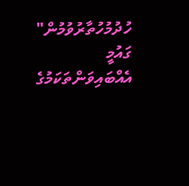ހުދުމުހުތާރުވުމުން"
ގައުމީ އެއްބައިވަންތަކަމުގެ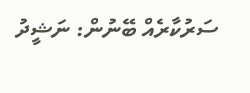ސަރުކާރެއް ބޭނުން: ނަޝީދު